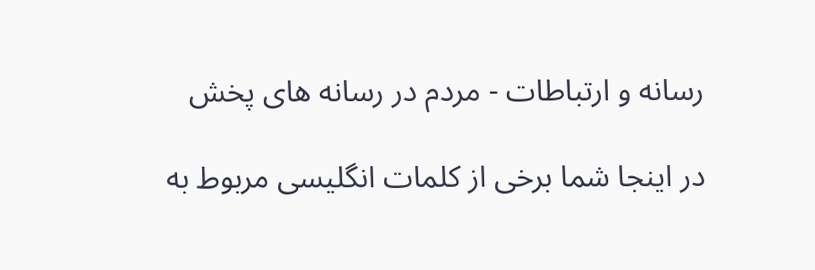رسانه و ارتباطات - مردم در رسانه های پخش

در اینجا شما برخی از کلمات انگلیسی مربوط به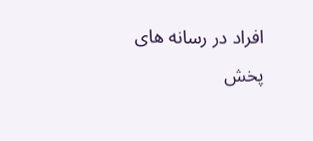افراد در رسانه های پخش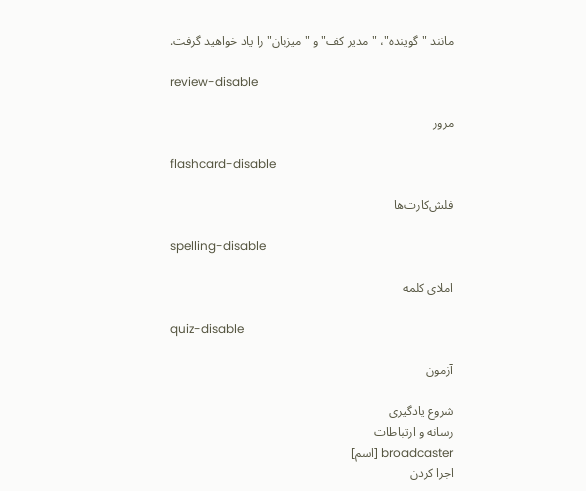مانند "گوینده"، "مدیر کف" و "میزبان" را یاد خواهید گرفت.

review-disable

مرور

flashcard-disable

فلش‌کارت‌ها

spelling-disable

املای کلمه

quiz-disable

آزمون

شروع یادگیری
رسانه و ارتباطات
broadcaster [اسم]
اجرا کردن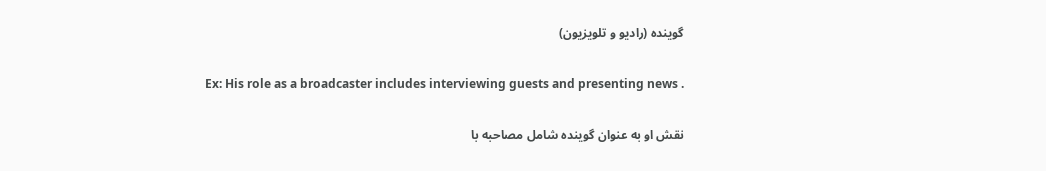گوینده (رادیو و تلویزیون)

Ex: His role as a broadcaster includes interviewing guests and presenting news .

نقش او به عنوان گوینده شامل مصاحبه با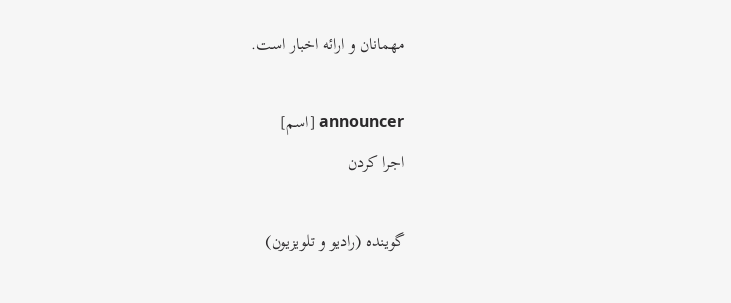مهمانان و ارائه اخبار است.

announcer [اسم]
اجرا کردن

گوینده (رادیو و تلویزیون)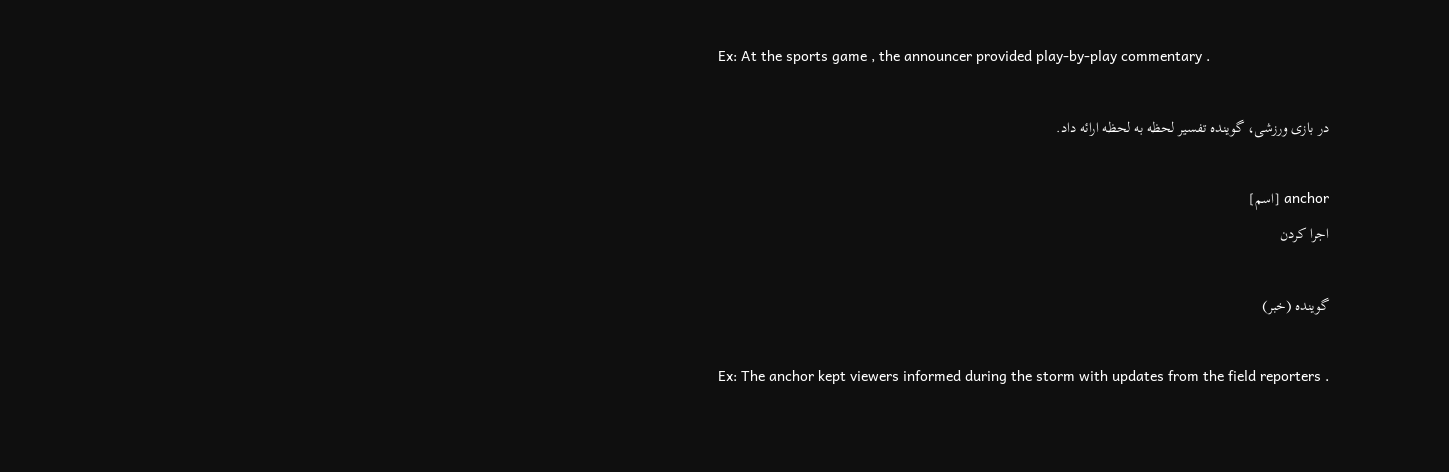Ex: At the sports game , the announcer provided play-by-play commentary .

در بازی ورزشی، گوینده تفسیر لحظه به لحظه ارائه داد.

anchor [اسم]
اجرا کردن

گوینده (خبر)

Ex: The anchor kept viewers informed during the storm with updates from the field reporters .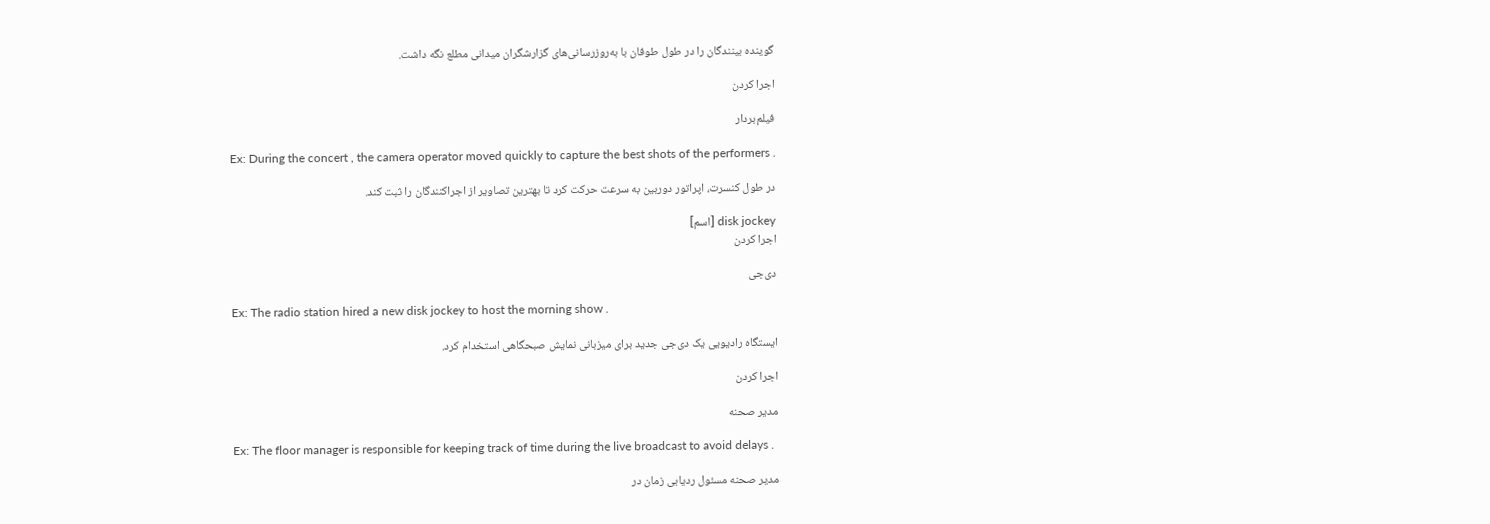گوینده بینندگان را در طول طوفان با به‌روزرسانی‌های گزارشگران میدانی مطلع نگه داشت.

اجرا کردن

فیلم‌بردار‌

Ex: During the concert , the camera operator moved quickly to capture the best shots of the performers .

در طول کنسرت، اپراتور دوربین به سرعت حرکت کرد تا بهترین تصاویر از اجراکنندگان را ثبت کند.

disk jockey [اسم]
اجرا کردن

دی‌جی

Ex: The radio station hired a new disk jockey to host the morning show .

ایستگاه رادیویی یک دی‌جی جدید برای میزبانی نمایش صبحگاهی استخدام کرد.

اجرا کردن

مدیر صحنه

Ex: The floor manager is responsible for keeping track of time during the live broadcast to avoid delays .

مدیر صحنه مسئول ردیابی زمان در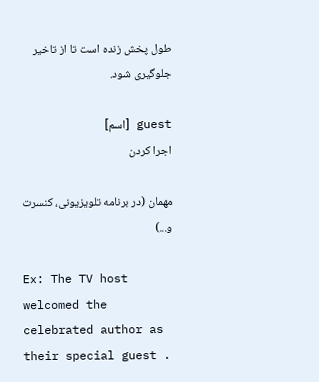طول پخش زنده است تا از تاخیر جلوگیری شود.

guest [اسم]
اجرا کردن

مهمان (در برنامه تلویزیونی، کنسرت و...)

Ex: The TV host welcomed the celebrated author as their special guest .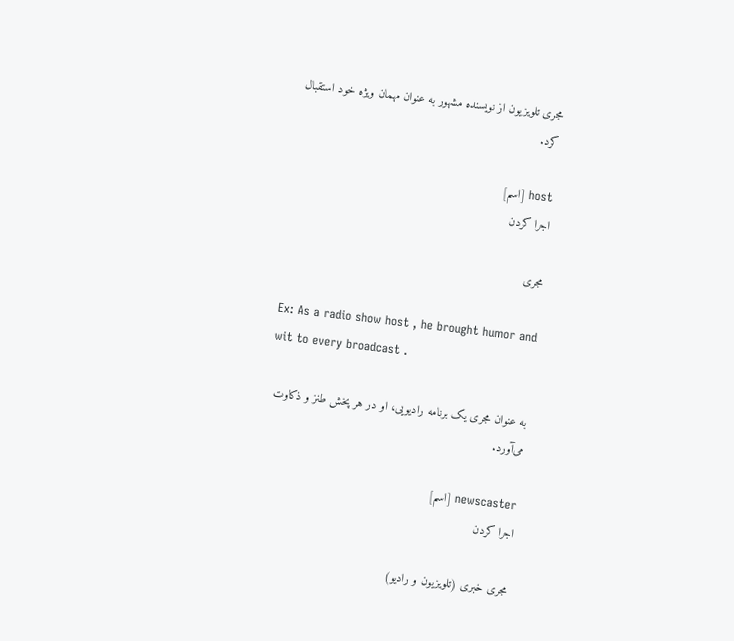مجری تلویزیون از نویسنده مشهور به عنوان مهمان ویژه خود استقبال کرد.

host [اسم]
اجرا کردن

مجری

Ex: As a radio show host , he brought humor and wit to every broadcast .

به عنوان مجری یک برنامه رادیویی، او در هر پخش طنز و ذکاوت می‌آورد.

newscaster [اسم]
اجرا کردن

مجری خبری (تلویزیون و رادیو)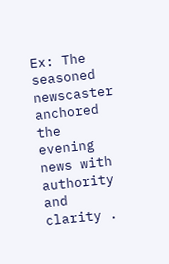Ex: The seasoned newscaster anchored the evening news with authority and clarity .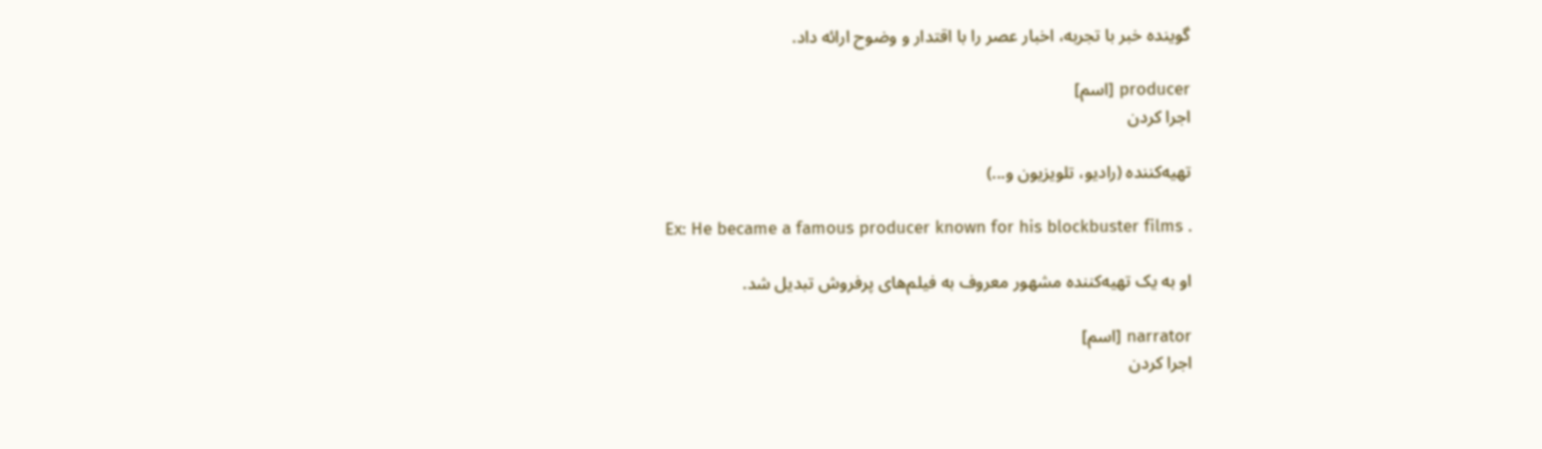گوینده خبر با تجربه، اخبار عصر را با اقتدار و وضوح ارائه داد.

producer [اسم]
اجرا کردن

تهیه‌کننده (رادیو، تلویزیون و...)

Ex: He became a famous producer known for his blockbuster films .

او به یک تهیه‌کننده مشهور معروف به فیلم‌های پرفروش تبدیل شد.

narrator [اسم]
اجرا کردن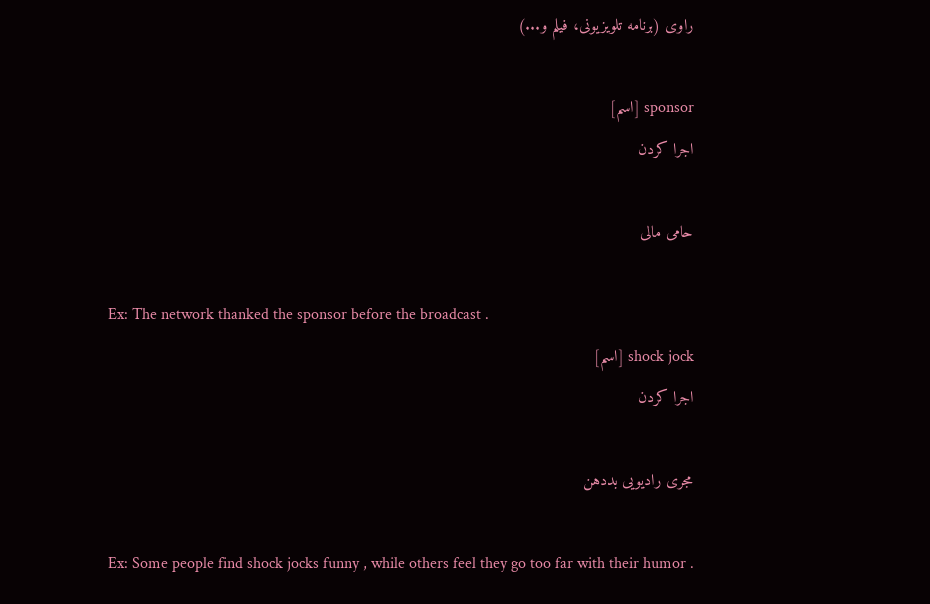راوی (برنامه تلویزیونی، فیلم و...)

sponsor [اسم]
اجرا کردن

حامی مالی

Ex: The network thanked the sponsor before the broadcast .
shock jock [اسم]
اجرا کردن

مجری رادیویی بددهن

Ex: Some people find shock jocks funny , while others feel they go too far with their humor .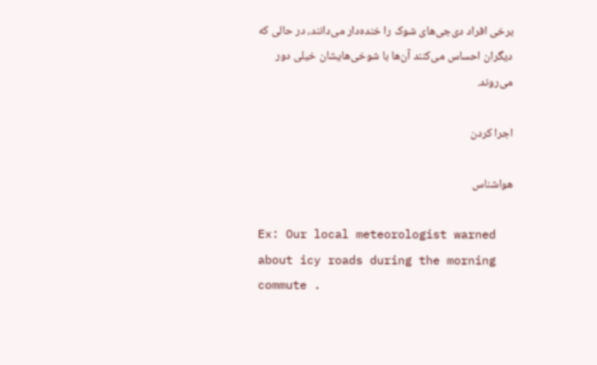برخی افراد دی‌جی‌های شوک را خنده‌دار می‌دانند، در حالی که دیگران احساس می‌کنند آن‌ها با شوخی‌هایشان خیلی دور می‌روند.

اجرا کردن

هواشناس

Ex: Our local meteorologist warned about icy roads during the morning commute .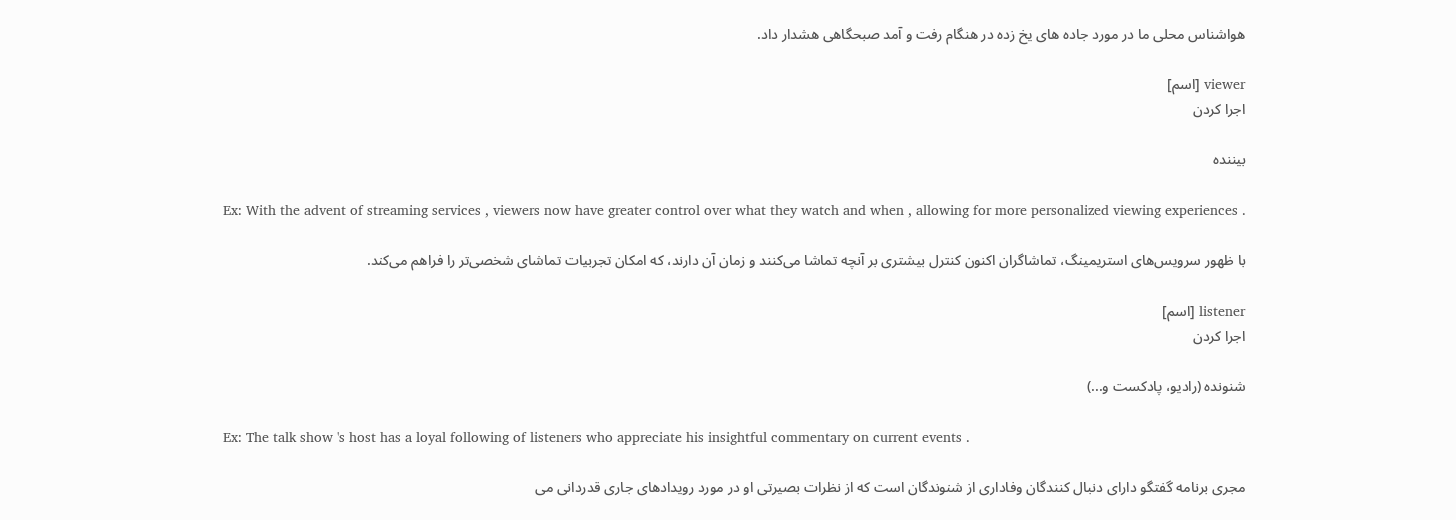هواشناس محلی ما در مورد جاده های یخ زده در هنگام رفت و آمد صبحگاهی هشدار داد.

viewer [اسم]
اجرا کردن

بیننده

Ex: With the advent of streaming services , viewers now have greater control over what they watch and when , allowing for more personalized viewing experiences .

با ظهور سرویس‌های استریمینگ، تماشاگران اکنون کنترل بیشتری بر آنچه تماشا می‌کنند و زمان آن دارند، که امکان تجربیات تماشای شخصی‌تر را فراهم می‌کند.

listener [اسم]
اجرا کردن

شنونده (رادیو، پادکست و...)

Ex: The talk show 's host has a loyal following of listeners who appreciate his insightful commentary on current events .

مجری برنامه گفتگو دارای دنبال کنندگان وفاداری از شنوندگان است که از نظرات بصیرتی او در مورد رویدادهای جاری قدردانی می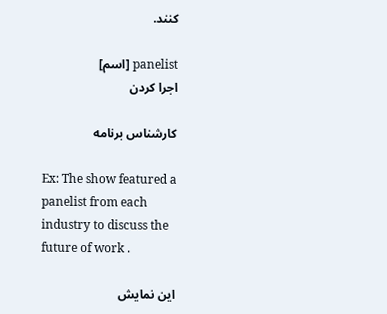کنند.

panelist [اسم]
اجرا کردن

کارشناس برنامه

Ex: The show featured a panelist from each industry to discuss the future of work .

این نمایش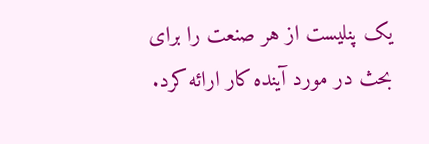یک پنلیست از هر صنعت را برای بحث در مورد آینده کار ارائه کرد.